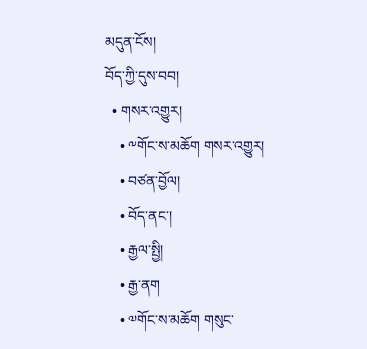མདུན་ངོས།
བོད་ཀྱི་དུས་བབ།
  • གསར་འགྱུར།
    • ༸གོང་ས་མཆོག གསར་འགྱུར།
    • བཙན་བྱོལ།
    • བོད་ནང་།
    • རྒྱལ་སྤྱི།
    • རྒྱ་ནག
    • ༧གོང་ས་མཆོག གསུང་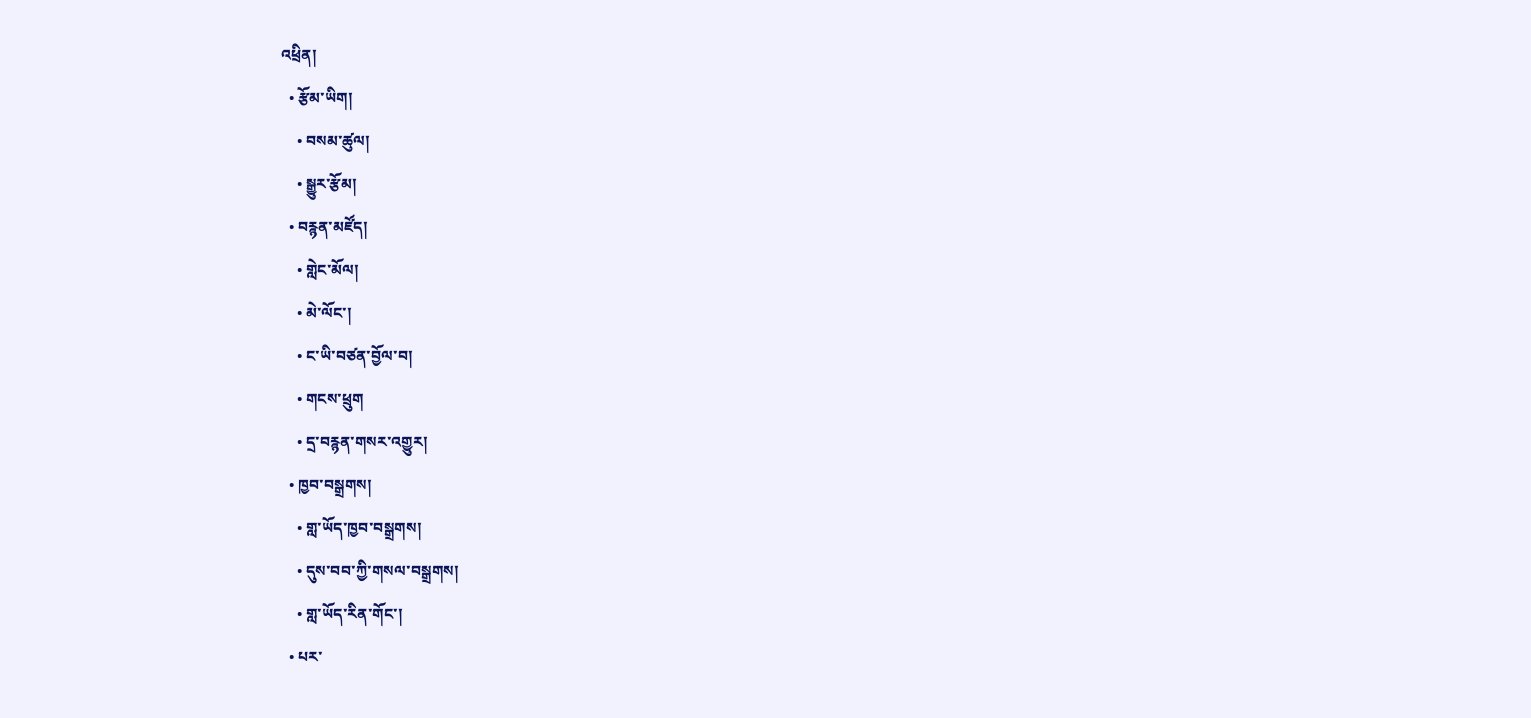འཕྲིན།
  • རྩོམ་ཡིག།
    • བསམ་ཚུལ།
    • སྒྱུར་རྩོམ།
  • བརྙན་མཛོད།
    • གླེང་མོལ།
    • མེ་ལོང་།
    • ང་ཡི་བཙན་བྱོལ་བ།
    • གངས་ཕྲུག
    • དྲ་བརྙན་གསར་འགྱུར།
  • ཁྱབ་བསྒྲགས།
    • གླ་ཡོད་ཁྱབ་བསྒྲགས།
    • དུས་བབ་ཀྱི་གསལ་བསྒྲགས།
    • གླ་ཡོད་རིན་གོང་།
  • པར་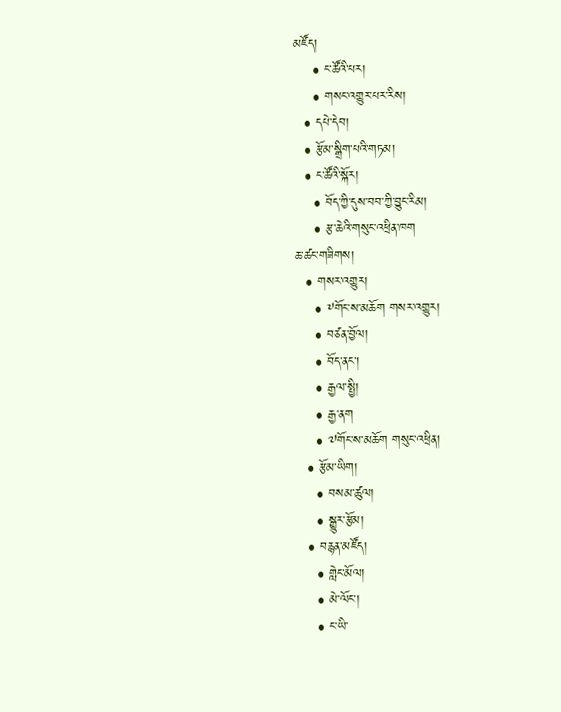མཛོད།
    • ང་ཚོའི་པར།
    • གསང་འགྱུར་པར་རིས།
  • དཔེ་དེབ།
  • རྩོམ་སྒྲིག་པའི་གཏམ།
  • ང་ཚོའི་སྐོར།
    • བོད་ཀྱི་དུས་བབ་ཀྱི་བྱུང་རིམ།
    • རྩ་ཆེའི་གསུང་འཕྲིན་ཁག
ཆ་ཚང་གཟིགས།
  • གསར་འགྱུར།
    • ༸གོང་ས་མཆོག གསར་འགྱུར།
    • བཙན་བྱོལ།
    • བོད་ནང་།
    • རྒྱལ་སྤྱི།
    • རྒྱ་ནག
    • ༧གོང་ས་མཆོག གསུང་འཕྲིན།
  • རྩོམ་ཡིག།
    • བསམ་ཚུལ།
    • སྒྱུར་རྩོམ།
  • བརྙན་མཛོད།
    • གླེང་མོལ།
    • མེ་ལོང་།
    • ང་ཡི་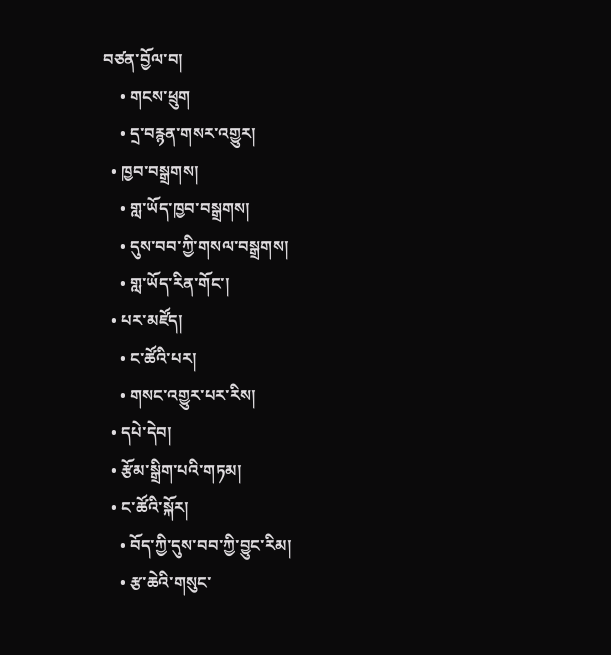བཙན་བྱོལ་བ།
    • གངས་ཕྲུག
    • དྲ་བརྙན་གསར་འགྱུར།
  • ཁྱབ་བསྒྲགས།
    • གླ་ཡོད་ཁྱབ་བསྒྲགས།
    • དུས་བབ་ཀྱི་གསལ་བསྒྲགས།
    • གླ་ཡོད་རིན་གོང་།
  • པར་མཛོད།
    • ང་ཚོའི་པར།
    • གསང་འགྱུར་པར་རིས།
  • དཔེ་དེབ།
  • རྩོམ་སྒྲིག་པའི་གཏམ།
  • ང་ཚོའི་སྐོར།
    • བོད་ཀྱི་དུས་བབ་ཀྱི་བྱུང་རིམ།
    • རྩ་ཆེའི་གསུང་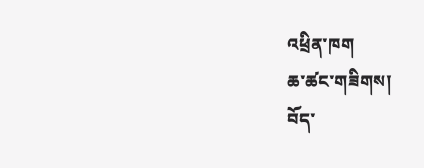འཕྲིན་ཁག
ཆ་ཚང་གཟིགས།
བོད་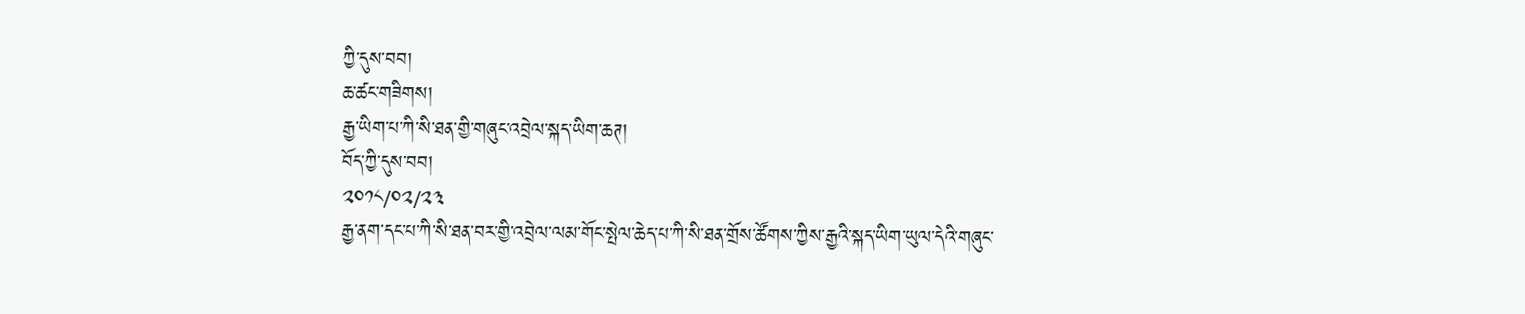ཀྱི་དུས་བབ།
ཆ་ཚང་གཟིགས།
རྒྱ་ཡིག་པ་ཀི་སི་ཐན་གྱི་གཞུང་འབྲེལ་སྐད་ཡིག་ཆཊ།
བོད་ཀྱི་དུས་བབ།
༢༠༡༨/༠༢/༢༣
རྒྱ་ནག་དང་པ་ཀི་སི་ཐན་བར་གྱི་འབྲེལ་ལམ་གོང་སྤེལ་ཆེད་པ་ཀི་སི་ཐན་གྲོས་ཚོགས་ཀྱིས་རྒྱའི་སྐད་ཡིག་ཡུལ་དེའི་གཞུང་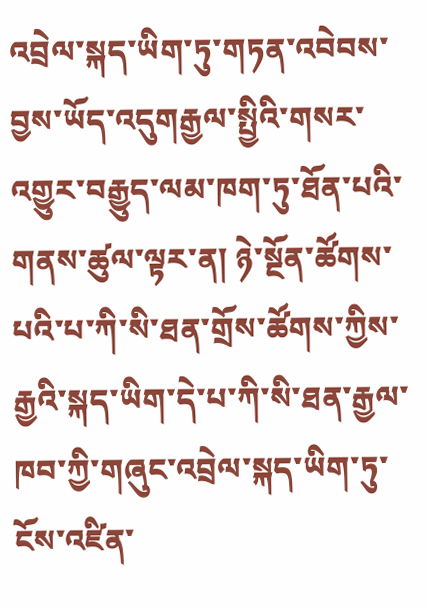འབྲེལ་སྐད་ཡིག་ཏུ་གཏན་འབེབས་བྱས་ཡོད་འདུགརྒྱལ་སྤྱིའི་གསར་འགྱུར་བརྒྱུད་ལམ་ཁག་ཏུ་ཐོན་པའི་གནས་ཚུལ་ལྟར་ན། ཉེ་སྔོན་ཚོགས་པའི་པ་ཀི་སི་ཐན་གྲོས་ཚོགས་ཀྱིས་རྒྱའི་སྐད་ཡིག་དེ་པ་ཀི་སི་ཐན་རྒྱལ་ཁབ་ཀྱི་གཞུང་འབྲེལ་སྐད་ཡིག་ཏུ་ངོས་འཛིན་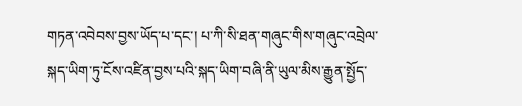གཏན་འབེབས་བྱས་ཡོད་པ་དང་། པ་ཀི་སི་ཐན་གཞུང་གིས་གཞུང་འབྲེལ་སྐད་ཡིག་ཏུ་ངོས་འཛིན་བྱས་པའི་སྐད་ཡིག་བཞི་ནི་ཡུལ་མིས་རྒྱུན་སྤྱོད་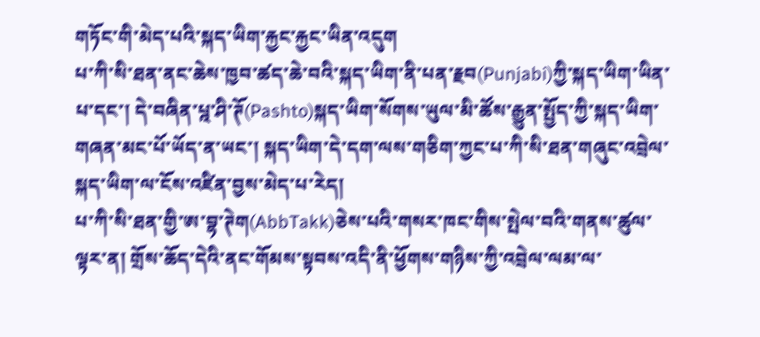གཏོང་གི་མེད་པའི་སྐད་ཡིག་རྐྱང་རྐྱང་ཡིན་འདུག
པ་ཀི་སི་ཐན་ནང་ཆེས་ཁྱབ་ཚད་ཆེ་བའི་སྐད་ཡིག་ནི་པན་རྗབ(Punjabi)ཀྱི་སྐད་ཡིག་ཡིན་པ་དང་། དེ་བཞིན་པྰ་ཤི་ཊོ(Pashto)སྐད་ཡིག་སོགས་ཡུལ་མི་ཚོས་རྒྱུན་སྤྱོད་ཀྱི་སྐད་ཡིག་གཞན་མང་པོ་ཡོད་ན་ཡང་། སྐད་ཡིག་དེ་དག་ལས་གཅིག་ཀྱང་པ་ཀི་སི་ཐན་གཞུང་འབྲེལ་སྐད་ཡིག་ལ་ངོས་འཛིན་བྱས་མེད་པ་རེད།
པ་ཀི་སི་ཐན་གྱི་ཨ་བྷ་ཊེག(AbbTakk)ཅེས་པའི་གསར་ཁང་གིས་སྤེལ་བའི་གནས་ཚུལ་ལྟར་ན། གྲོས་ཆོད་དེའི་ནང་གོམས་སྟབས་འདི་ནི་ཕྱོགས་གཉིས་ཀྱི་འབྲེལ་ལམ་ལ་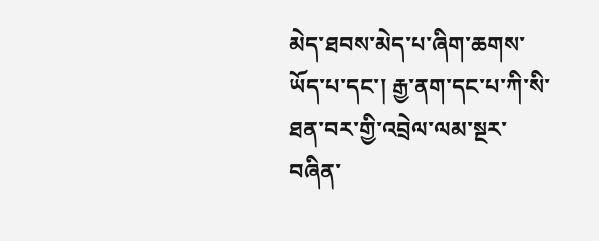མེད་ཐབས་མེད་པ་ཞིག་ཆགས་ཡོད་པ་དང་། རྒྱ་ནག་དང་པ་ཀི་སི་ཐན་བར་གྱི་འབྲེལ་ལམ་སྔར་བཞིན་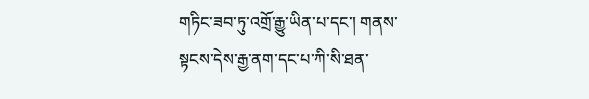གཏིང་ཟབ་ཏུ་འགྲོ་རྒྱུ་ཡིན་པ་དང་། གནས་སྟངས་དེས་རྒྱ་ནག་དང་པ་ཀི་སི་ཐན་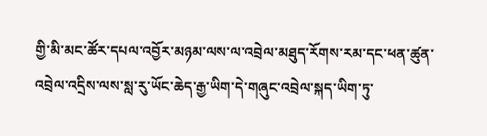གྱི་མི་མང་ཚོར་དཔལ་འབྱོར་མཉམ་ལས་ལ་འབྲེལ་མཐུད་རོགས་རམ་དང་ཕན་ཚུན་འབྲེལ་འདྲིས་ལས་སླ་རུ་ཡོང་ཆེད་རྒྱ་ཡིག་དེ་གཞུང་འབྲེལ་སྐད་ཡིག་ཏུ་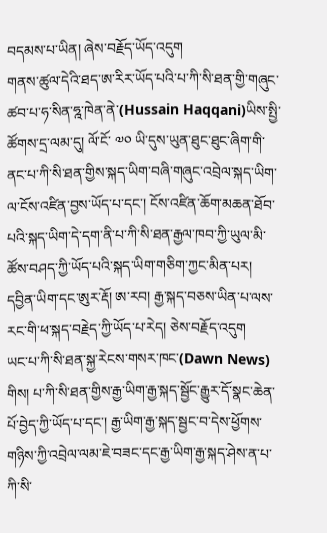བདམས་པ་ཡིན། ཞེས་བརྗོད་ཡོད་འདུག
གནས་ཚུལ་དེའི་ཐད་ཨ་རིར་ཡོད་པའི་པ་ཀི་སི་ཐན་གྱི་གཞུང་ཚབ་པ་ཧ་སིན་ཧྰ་ཁེན་ནེ་(Hussain Haqqani)ཡིས་སྤྱི་ཚོགས་དྲ་ལམ་དུ། ལོ་ངོ་ ༧༠ ཡི་དུས་ཡུན་ཐུང་ཐུང་ཞིག་གི་ནང་པ་ཀི་སི་ཐན་གྱིས་སྐད་ཡིག་བཞི་གཞུང་འབྲེལ་སྐད་ཡིག་ལ་ངོས་འཛིན་བྱས་ཡོད་པ་དང་། ངོས་འཛིན་ཆོག་མཆན་ཐོབ་པའི་སྐད་ཡིག་དེ་དག་ནི་པ་ཀི་སི་ཐན་རྒྱལ་ཁབ་ཀྱི་ཡུལ་མི་ཚོས་བཤད་ཀྱི་ཡོད་པའི་སྐད་ཡིག་གཅིག་ཀྱང་མིན་པར། དབྱིན་ཡིག་དང་ཨུར་རྡོ། ཨ་རབ། རྒྱ་སྐད་བཅས་ཡིན་པ་ལས་རང་གི་ཕ་སྐད་བརྗེད་ཀྱི་ཡོད་པ་རེད། ཅེས་བརྗོད་འདུག
ཡང་པ་ཀི་སི་ཐན་སྐྱ་རེངས་གསར་ཁང་(Dawn News) གིས། པ་ཀི་སི་ཐན་གྱིས་རྒྱ་ཡིག་རྒྱ་སྐད་སྦྱོང་རྒྱུར་དོ་སྣང་ཆེན་པོ་བྱེད་ཀྱི་ཡོད་པ་དང་། རྒྱ་ཡིག་རྒྱ་སྐད་སྦྱང་བ་དེས་ཕྱོགས་གཉིས་ཀྱི་འབྲེལ་ལམ་ཇེ་བཟང་དང་རྒྱ་ཡིག་རྒྱ་སྐད་ཤེས་ན་པ་ཀི་སི་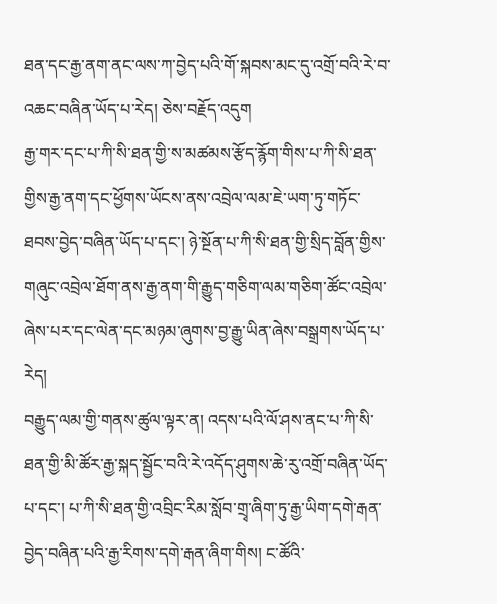ཐན་དང་རྒྱ་ནག་ནང་ལས་ཀ་བྱེད་པའི་གོ་སྐབས་མང་དུ་འགྲོ་བའི་རེ་བ་འཆང་བཞིན་ཡོད་པ་རེད། ཅེས་བརྗོད་འདུག
རྒྱ་གར་དང་པ་ཀི་སི་ཐན་གྱི་ས་མཚམས་རྩོད་རྙོག་གིས་པ་ཀི་སི་ཐན་གྱིས་རྒྱ་ནག་དང་ཕྱོགས་ཡོངས་ནས་འབྲེལ་ལམ་ཇེ་ཡག་ཏུ་གཏོང་ཐབས་བྱེད་བཞིན་ཡོད་པ་དང་། ཉེ་སྔོན་པ་ཀི་སི་ཐན་གྱི་སྲིད་བློན་གྱིས་གཞུང་འབྲེལ་ཐོག་ནས་རྒྱ་ནག་གི་རྒྱུད་གཅིག་ལམ་གཅིག་ཚོང་འབྲེལ་ཞེས་པར་དང་ལེན་དང་མཉམ་ཞུགས་བྱ་རྒྱུ་ཡིན་ཞེས་བསྒྲགས་ཡོད་པ་རེད།
བརྒྱུད་ལམ་གྱི་གནས་ཚུལ་ལྟར་ན། འདས་པའི་ལོ་ཤས་ནང་པ་ཀི་སི་ཐན་གྱི་མི་ཚོར་རྒྱ་སྐད་སྦྱོང་བའི་རེ་འདོད་ཤུགས་ཆེ་རུ་འགྲོ་བཞིན་ཡོད་པ་དང་། པ་ཀི་སི་ཐན་གྱི་འབྲིང་རིམ་སློབ་གྲྭ་ཞིག་ཏུ་རྒྱ་ཡིག་དགེ་རྒན་བྱེད་བཞིན་པའི་རྒྱ་རིགས་དགེ་རྒན་ཞིག་གིས། ང་ཚོའི་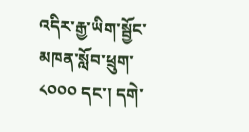འདིར་རྒྱ་ཡིག་སྦྱོང་མཁན་སློབ་ཕྲུག་ ༨༠༠༠ དང་། དགེ་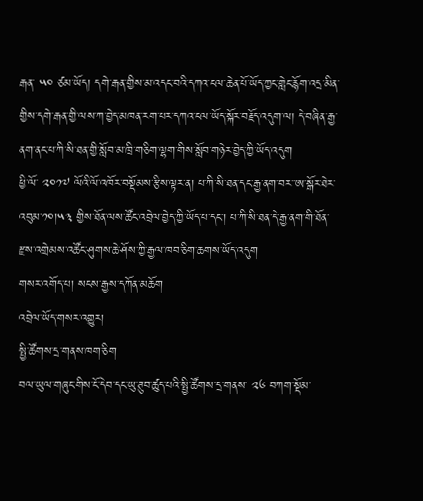རྒན་ ༥༠ ཙམ་ཡོད། དགེ་རྒན་གྱིས་མ་འདང་བའི་དཀའ་ངལ་ཆེན་པོ་ཡོད་ཀྱང་གླེང་རྙོག་འདྲ་མིན་གྱིས་དགེ་རྒན་གྱི་ལས་ཀ་བྱེད་མཁན་རག་པར་དཀའ་ངལ་ཡོད་སྐོར་བརྗོད་འདུག་ལ། དེ་བཞིན་རྒྱ་ནག་ནང་པ་ཀི་སི་ཐན་གྱི་སློབ་མ་ཁྲི་གཅིག་ལྷག་གིས་སློབ་གཉེར་བྱེད་ཀྱི་ཡོད་འདུག
ཕྱི་ལོ་ ༢༠༡༧ ལོའི་ལོ་འཁོར་བསྡོམས་རྩིས་ལྟར་ན། པ་ཀི་སི་ཐན་དང་རྒྱ་ནག་བར་་ཨ་སྒོར་ཐེར་འབུམ་༡༠།༥༣ གྱིས་ཐོན་ལས་ཚོང་འབྲེལ་བྱེད་ཀྱི་ཡོད་པ་དང་། པ་ཀི་སི་ཐན་དེ་རྒྱ་ནག་གི་ཐོན་རྫས་འགྲེམས་འཚོང་ཤུགས་ཆེ་ཤོས་ཀྱི་རྒྱལ་ཁབ་ཅིག་ཆགས་ཡོད་འདུག
གསར་འགོད་པ། སངས་རྒྱས་དཀོན་མཆོག
འབྲེལ་ཡོད་གསར་འགྱུར།
སྤྱི་ཚོགས་དྲ་གནས་ཁག་ཅིག
བལ་ཡུལ་གཞུང་གིས་ངོ་དེབ་དང་ཡུ་ཊུབ་ཚུད་པའི་སྤྱི་ཚོགས་དྲ་གནས་ ༢༦ བཀག་སྡོམ་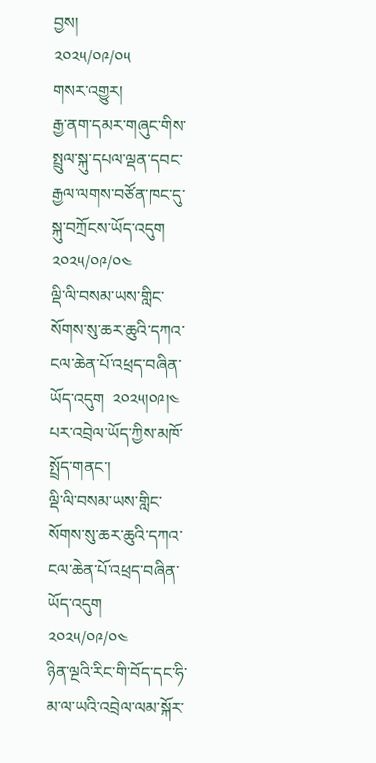བྱས།
༢༠༢༥/༠༩/༠༥
གསར་འགྱུར།
རྒྱ་ནག་དམར་གཞུང་གིས་སྤྲུལ་སྐུ་དཔལ་ལྡན་དབང་རྒྱལ་ལགས་བཙོན་ཁང་དུ་སྐུ་བཀྲོངས་ཡོད་འདུག
༢༠༢༥/༠༩/༠༤
ལྡི་ལི་བསམ་ཡས་གླིང་སོགས་སུ་ཆར་ཆུའི་དཀའ་ངལ་ཆེན་པོ་འཕྲད་བཞིན་ཡོད་འདུག  ༢༠༢༥།༠༩།༤ པར་འབྲེལ་ཡོད་ཀྱིས་མཁོ་སྤྲོད་གནང་།
ལྡི་ལི་བསམ་ཡས་གླིང་སོགས་སུ་ཆར་ཆུའི་དཀའ་ངལ་ཆེན་པོ་འཕྲད་བཞིན་ཡོད་འདུག
༢༠༢༥/༠༩/༠༤
ཉིན་ལྔའི་རིང་གི་བོད་དང་ཧི་མ་ལ་ཡའི་འབྲེལ་ལམ་སྐོར་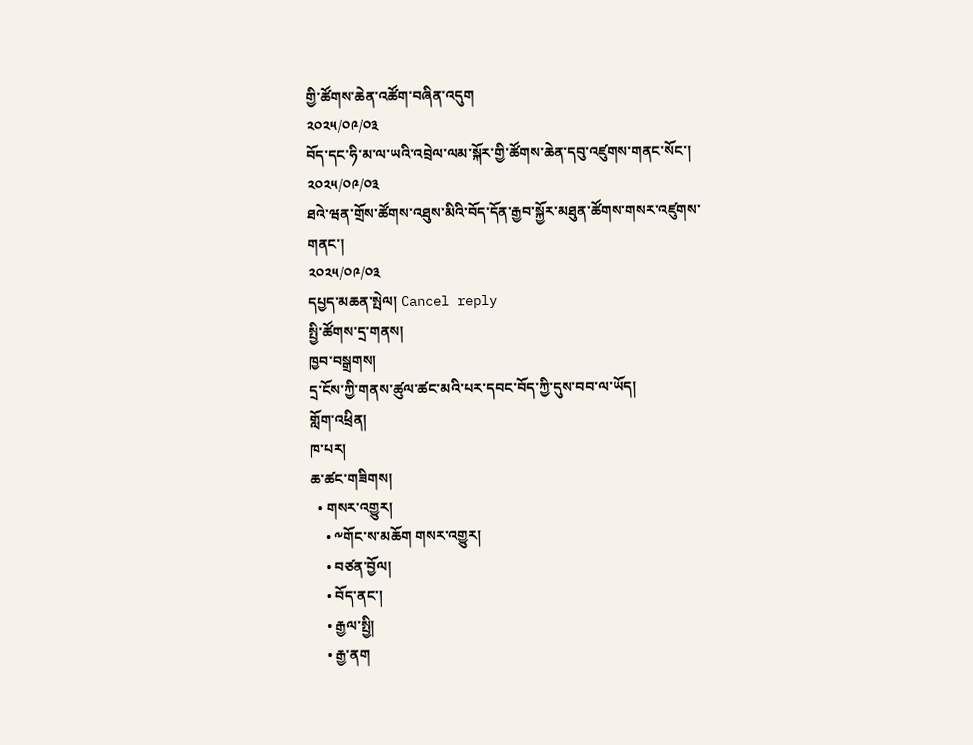གྱི་ཚོགས་ཆེན་འཚོག་བཞིན་འདུག
༢༠༢༥/༠༩/༠༣
བོད་དང་ཧི་མ་ལ་ཡའི་འབྲེལ་ལམ་སྐོར་གྱི་ཚོགས་ཆེན་དབུ་འཛུགས་གནང་སོང་།
༢༠༢༥/༠༩/༠༣
ཐའེ་ཝན་གྲོས་ཚོགས་འཐུས་མིའི་བོད་དོན་རྒྱབ་སྐྱོར་མཐུན་ཚོགས་གསར་འཛུགས་གནང་།
༢༠༢༥/༠༩/༠༣
དཔྱད་མཆན་སྤེལ། Cancel reply
སྤྱི་ཚོགས་དྲ་གནས།
ཁྱབ་བསྒྲགས།
དྲ་ངོས་ཀྱི་གནས་ཚུལ་ཚང་མའི་པར་དབང་བོད་ཀྱི་དུས་བབ་ལ་ཡོད།
གློག་འཕྲིན།
ཁ་པར།
ཆ་ཚང་གཟིགས།
  • གསར་འགྱུར།
    • ༸གོང་ས་མཆོག གསར་འགྱུར།
    • བཙན་བྱོལ།
    • བོད་ནང་།
    • རྒྱལ་སྤྱི།
    • རྒྱ་ནག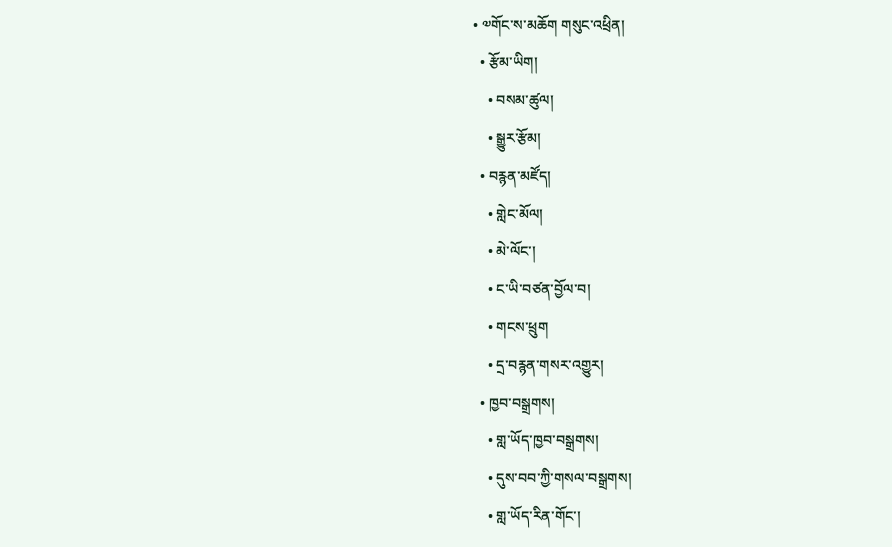• ༧གོང་ས་མཆོག གསུང་འཕྲིན།
  • རྩོམ་ཡིག།
    • བསམ་ཚུལ།
    • སྒྱུར་རྩོམ།
  • བརྙན་མཛོད།
    • གླེང་མོལ།
    • མེ་ལོང་།
    • ང་ཡི་བཙན་བྱོལ་བ།
    • གངས་ཕྲུག
    • དྲ་བརྙན་གསར་འགྱུར།
  • ཁྱབ་བསྒྲགས།
    • གླ་ཡོད་ཁྱབ་བསྒྲགས།
    • དུས་བབ་ཀྱི་གསལ་བསྒྲགས།
    • གླ་ཡོད་རིན་གོང་།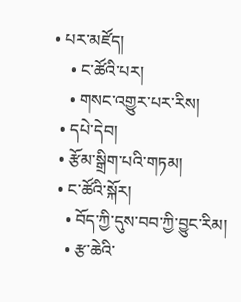• པར་མཛོད།
    • ང་ཚོའི་པར།
    • གསང་འགྱུར་པར་རིས།
  • དཔེ་དེབ།
  • རྩོམ་སྒྲིག་པའི་གཏམ།
  • ང་ཚོའི་སྐོར།
    • བོད་ཀྱི་དུས་བབ་ཀྱི་བྱུང་རིམ།
    • རྩ་ཆེའི་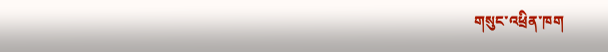གསུང་འཕྲིན་ཁག